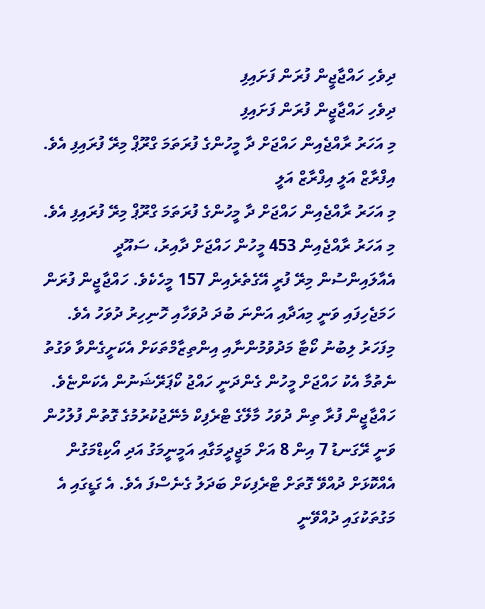ދިވެހި ހައްޖާޖީން ފުރަން ފަށައިފި
ދިވެހި ހައްޖާޖީން ފުރަން ފަށައިފި
މި އަހަރު ރާއްޖެއިން ހައްޖަށް ދާ މީހުންގެ ފުރަތަމަ ގްރޫޕް މިރޭ ފުރައިފި އެވެ.
އިފްރާޒް އަލީ އިފްރާޒް އަލީ
މި އަހަރު ރާއްޖެއިން ހައްޖަށް ދާ މީހުންގެ ފުރަތަމަ ގްރޫޕް މިރޭ ފުރައިފި އެވެ.
މި އަހަރު ރާއްޖެއިން 453 މީހުން ހައްޖަށް ދާއިރު، ސައޫދީ އެއާލައިންސުން މިރޭ ފުރީ އޭގެތެރެއިން 157 މީހެކެވެ. ހައްޖާޖީން ފުރަން ހަމަޖެހިފައި ވަނީ މިއަދާއި އަންނަ ބުދަ ދުވަހާއި ހޮނިހިރު ދުވަހު އެވެ.
މިފަހަރު ލިބުނު ކޯޓާ މަދުވުމުންނާއި އިންތިޒާމްތަކަށް އެކަށީގެންވާ ވަގުތު ނެތުމާ އެކު ހައްޖަށް މީހުން ގެންދަނީ ހައްޖު ކޯޕަރޭޝަނުން އެކަންޏެވެ.
ހައްޖާޖީން ފުރާ ތިން ދުވަހު މާލޭގެ ޓްރެފިކް މެނޭޖުކުރުމުގެ ގޮތުން ފުލުހުން ވަނީ ރޭގަނޑު 7 އިން 8 އަށް މަޖީދީމަގާއި އަމީނީމަގު އަދި އޯކިޑްމަގުން އެއްކޮޅަށް ދުއްވޭ ގޮތަށް ޓްރެފިކަށް ބަދަލު ގެނެސްފަ އެވެ. އެ ގަޑީގައި އެ މަގުތަކުގައި ދުއްވޭނީ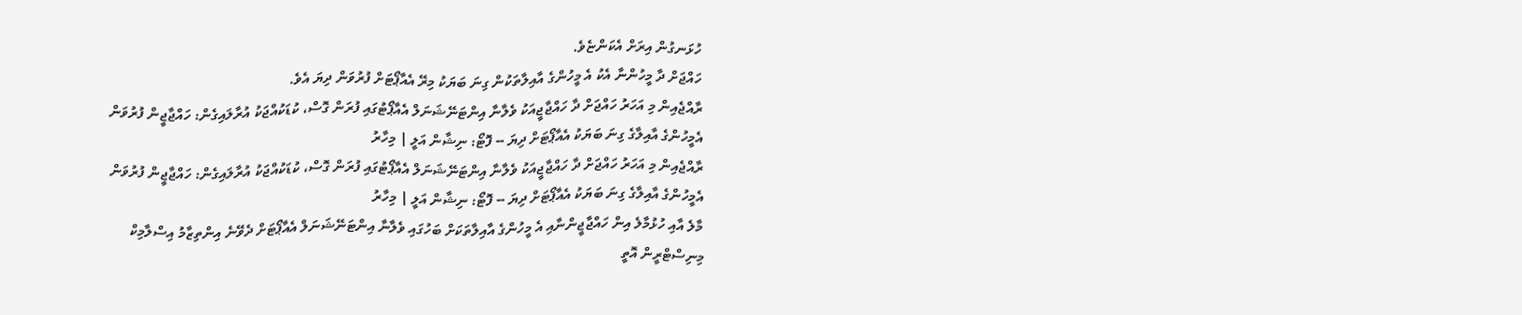ހުޅަނގުން އިރަށް އެކަންޏެވެ.
ހައްޖަށް ދާ މީހުންނާ އެކު އެ މީހުންގެ އާއިލާތަކުން ގިނަ ބަޔަކު މިރޭ އެއާޕޯޓަށް ފުރުވަން ދިޔަ އެވެ.
ރާއްޖެއިން މި އަހަރު ހައްޖަށް ދާ ހައްޖާޖީއަކު ވެލާނާ އިންޓަނޭޝަނަލް އެއާޕޯޓުގައި ފުރަން ގޮސް، ކުޑަކުއްޖަކު އުރާލައިގެން: ހައްޖާޖީން ފުރުވަން އެމީހުންގެ އާއިލާގެ ގިނަ ބަޔަކު އެއާޕޯޓަށް ދިޔަ -- ފޮޓޯ: ނިޝާން އަލީ | މިހާރު
ރާއްޖެއިން މި އަހަރު ހައްޖަށް ދާ ހައްޖާޖީއަކު ވެލާނާ އިންޓަނޭޝަނަލް އެއާޕޯޓުގައި ފުރަން ގޮސް، ކުޑަކުއްޖަކު އުރާލައިގެން: ހައްޖާޖީން ފުރުވަން އެމީހުންގެ އާއިލާގެ ގިނަ ބަޔަކު އެއާޕޯޓަށް ދިޔަ -- ފޮޓޯ: ނިޝާން އަލީ | މިހާރު
މާލެ އާއި ހުޅުމާލެ އިން ހައްޖާޖީންނާއި އެ މީހުންގެ އާއިލާތަކަށް ބަހުގައި ވެލާނާ އިންޓަނޭޝަނަލް އެއާޕޯޓަށް ދެވޭނެ އިންތިޒާމު އިސްލާމިކް މިނިސްޓްރީން އޮތީ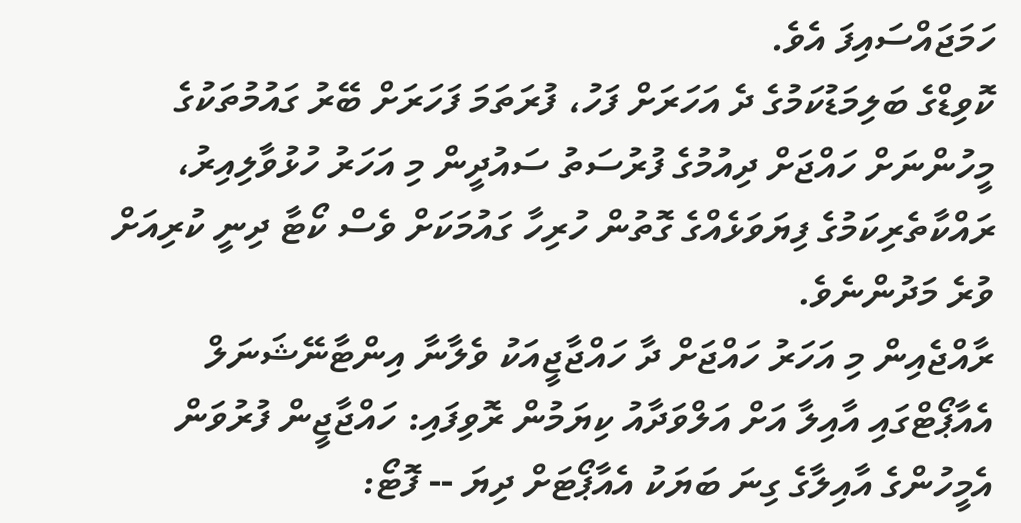ހަމަޖައްސައިފަ އެވެ.
ކޮވިޑްގެ ބަލިމަޑުކަމުގެ ދެ އަހަރަށް ފަހު، ފުރަތަމަ ފަހަރަށް ބޭރު ގައުމުތަކުގެ މީހުންނަށް ހައްޖަށް ދިއުމުގެ ފުރުސަތު ސައުދީން މި އަހަރު ހުޅުވާލިއިރު، ރައްކާތެރިކަމުގެ ފިޔަވަޅެއްގެ ގޮތުން ހުރިހާ ގައުމަކަށް ވެސް ކޯޓާ ދިނީ ކުރިއަށް ވުރެ މަދުންނެވެ.
ރާއްޖެއިން މި އަހަރު ހައްޖަށް ދާ ހައްޖާޖީއަކު ވެލާނާ އިންޓާނޭޝަނަލް އެއާޕޯޓްގައި އާއިލާ އަށް އަލްވަދާއު ކިޔަމުން ރޮވިފައި: ހައްޖާޖީން ފުރުވަން އެމީހުންގެ އާއިލާގެ ގިނަ ބަޔަކު އެއާޕޯޓަށް ދިޔަ -- ފޮޓޯ: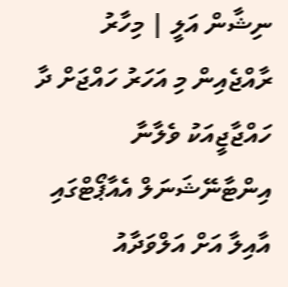ނިޝާން އަލީ | މިހާރު
ރާއްޖެއިން މި އަހަރު ހައްޖަށް ދާ ހައްޖާޖީއަކު ވެލާނާ އިންޓާނޭޝަނަލް އެއާޕޯޓްގައި އާއިލާ އަށް އަލްވަދާއު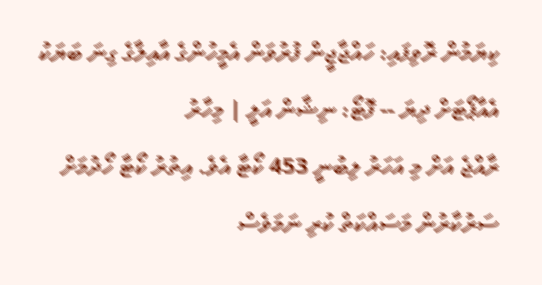ކިޔަމުން ރޮވިފައި: ހައްޖާޖީން ފުރުވަން އެމީހުންގެ އާއިލާގެ ގިނަ ބަޔަކު އެއާޕޯޓަށް ދިޔަ -- ފޮޓޯ: ނިޝާން އަލީ | މިހާރު
ރާއްޖެ އަށް މި އަހަރު ލިބުނީ 453 ކޯޓާ އެވެ. އިތުރު ކޯޓާ ހޯދުމަށް ސަރުކާރުން މަސައްކަތް ކުރި ނަމަވެސް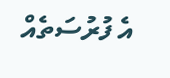އެ ފުރުސަތެއް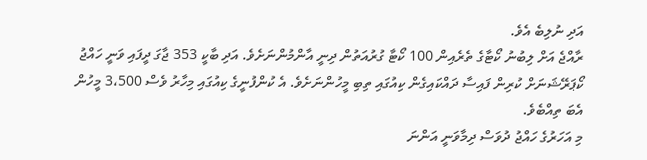އަދި ނުލިބެ އެވެ.
ރާއްޖެ އަށް ލިބުނު ކޯޓާގެ ތެރެއިން 100 ކޯޓާ ގުރުއަތުން ދިނީ އާންމުންނަށެވެ. އަދި ބާކީ 353 ޖާގަ ދީފައި ވަނީ ހައްޖު ކޯޕަރޭޝަނަށް ކުރިން ފައިސާ ދައްކައިގެން ކިއުގައި ތިބި މީހުންނަށެވެ. އެ ކުންފުނީގެ ކިއުގައި މިހާރު ވެސް 3،500 މީހުން އެބަ ތިއްބެވެ.
މި އަހަރުގެ ހައްޖު ދުވަސް ދިމާވަނީ އަންނަ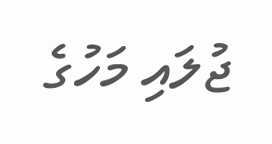ޖުލައި މަހުގެ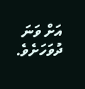އަށް ވަނަ ދުވަހަށެވެ.